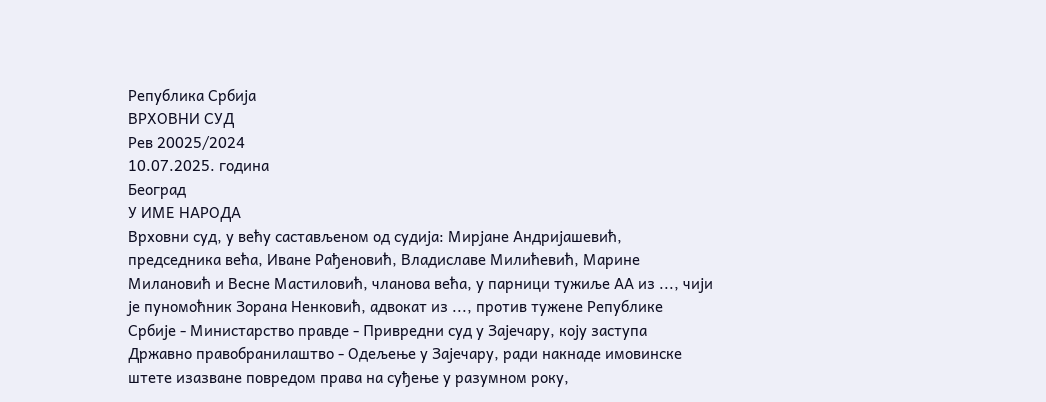Република Србија
ВРХОВНИ СУД
Рев 20025/2024
10.07.2025. година
Београд
У ИМЕ НАРОДА
Врховни суд, у већу састављеном од судија: Мирјане Андријашевић, председника већа, Иване Рађеновић, Владиславе Милићевић, Марине Милановић и Весне Мастиловић, чланова већа, у парници тужиље АА из ..., чији је пуномоћник Зорана Ненковић, адвокат из ..., против тужене Републике Србије - Министарство правде - Привредни суд у Зајечару, коју заступа Државно правобранилаштво - Одељење у Зајечару, ради накнаде имовинске штете изазване повредом права на суђење у разумном року,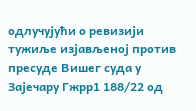одлучујући о ревизији тужиље изјављеној против пресуде Вишег суда у Зајечару Гжрр1 188/22 од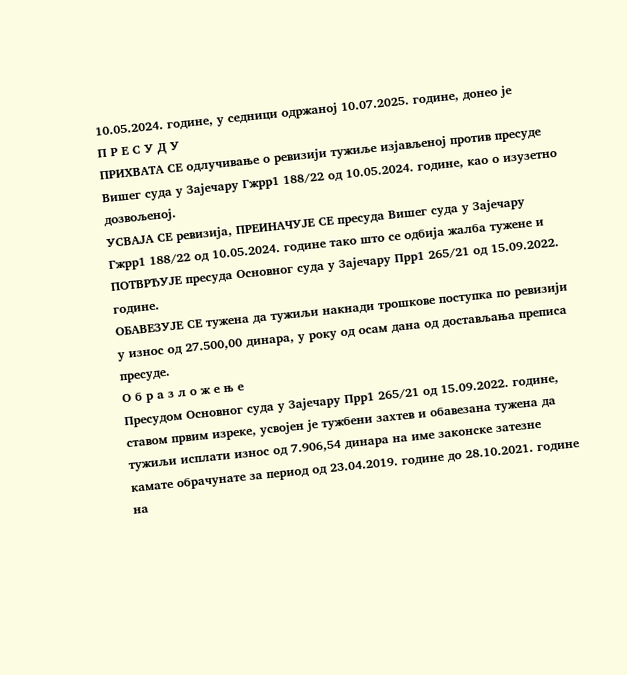10.05.2024. године, у седници одржаној 10.07.2025. године, донео је
П Р Е С У Д У
ПРИХВАТА СЕ одлучивање о ревизији тужиље изјављеној против пресуде Вишег суда у Зајечару Гжрр1 188/22 од 10.05.2024. године, као о изузетно дозвољеној.
УСВАЈА СЕ ревизија, ПРЕИНАЧУЈЕ СЕ пресуда Вишег суда у Зајечару Гжрр1 188/22 од 10.05.2024. године тако што се одбија жалба тужене и ПОТВРЂУЈЕ пресуда Основног суда у Зајечару Прр1 265/21 од 15.09.2022. године.
ОБАВЕЗУЈЕ СЕ тужена да тужиљи накнади трошкове поступка по ревизији у износ од 27.500,00 динара, у року од осам дана од достављања преписа пресуде.
О б р а з л о ж е њ е
Пресудом Основног суда у Зајечару Прр1 265/21 од 15.09.2022. године, ставом првим изреке, усвојен је тужбени захтев и обавезана тужена да тужиљи исплати износ од 7.906,54 динара на име законске затезне камате обрачунате за период од 23.04.2019. године до 28.10.2021. године на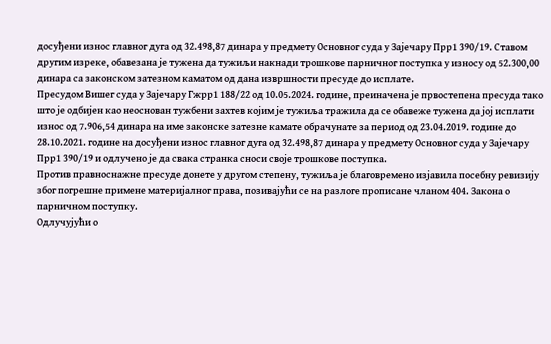досуђени износ главног дуга од 32.498,87 динара у предмету Основног суда у Зајечару Прр1 390/19. Ставом другим изреке, обавезана је тужена да тужиљи накнади трошкове парничног поступка у износу од 52.300,00 динара са законском затезном каматом од дана извршности пресуде до исплате.
Пресудом Вишег суда у Зајечару Гжрр1 188/22 од 10.05.2024. године, преиначена је првостепена пресуда тако што је одбијен као неоснован тужбени захтев којим је тужиља тражила да се обавеже тужена да јој исплати износ од 7.906,54 динара на име законске затезне камате обрачунате за период од 23.04.2019. године до 28.10.2021. године на досуђени износ главног дуга од 32.498,87 динара у предмету Основног суда у Зајечару Прр1 390/19 и одлучено је да свака странка сноси своје трошкове поступка.
Против правноснажне пресуде донете у другом степену, тужиља је благовремено изјавила посебну ревизију због погрешне примене материјалног права, позивајући се на разлоге прописане чланом 404. Закона о парничном поступку.
Одлучујући о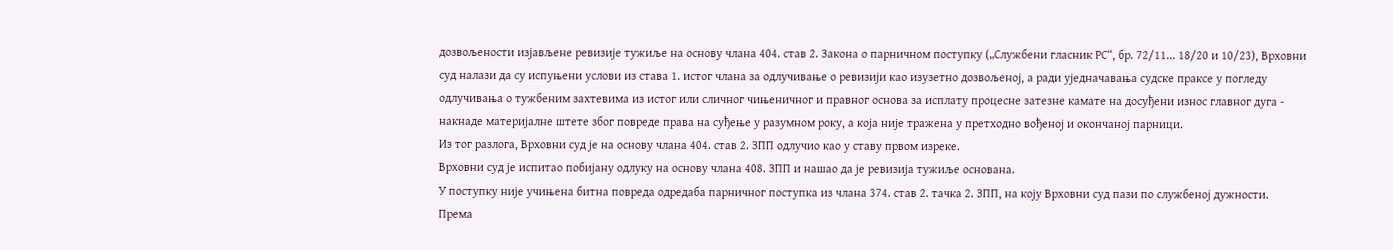дозвољености изјављене ревизије тужиље на основу члана 404. став 2. Закона о парничном поступку („Службени гласник РС“, бр. 72/11... 18/20 и 10/23), Врховни суд налази да су испуњени услови из става 1. истог члана за одлучивање о ревизији као изузетно дозвољеној, а ради уједначавања судске праксе у погледу одлучивања о тужбеним захтевима из истог или сличног чињеничног и правног основа за исплату процесне затезне камате на досуђени износ главног дуга - накнаде материјалне штете због повреде права на суђење у разумном року, а која није тражена у претходно вођеној и окончаној парници.
Из тог разлога, Врховни суд је на основу члана 404. став 2. ЗПП одлучио као у ставу првом изреке.
Врховни суд је испитао побијану одлуку на основу члана 408. ЗПП и нашао да је ревизија тужиље основана.
У поступку није учињена битна повреда одредаба парничног поступка из члана 374. став 2. тачка 2. ЗПП, на коју Врховни суд пази по службеној дужности.
Према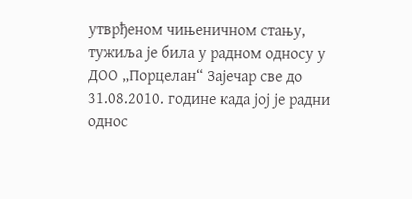утврђеном чињеничном стању, тужиља је била у радном односу у ДОО „Порцелан“ Зајечар све до 31.08.2010. године када јој је радни однос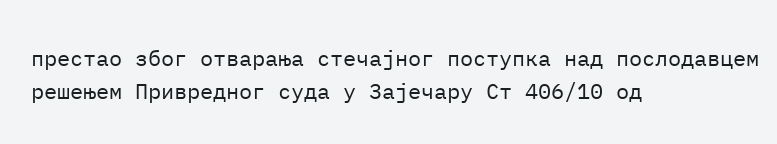престао због отварања стечајног поступка над послодавцем решењем Привредног суда у Зајечару Ст 406/10 од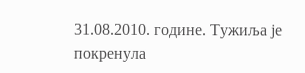31.08.2010. године. Тужиља је покренула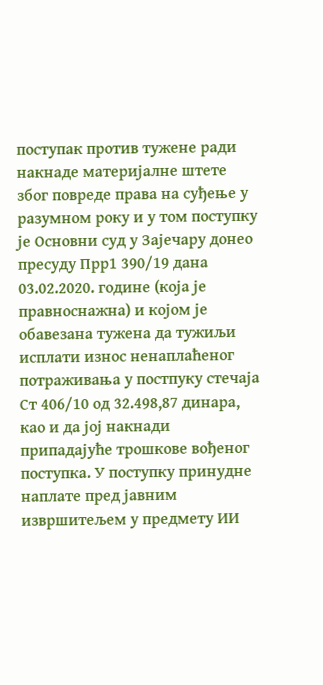поступак против тужене ради накнаде материјалне штете због повреде права на суђење у разумном року и у том поступку је Основни суд у Зајечару донео пресуду Прр1 390/19 дана 03.02.2020. године (која је правноснажна) и којом је обавезана тужена да тужиљи исплати износ ненаплаћеног потраживања у постпуку стечаја Ст 406/10 од 32.498,87 динара, као и да јој накнади припадајуће трошкове вођеног поступка. У поступку принудне наплате пред јавним извршитељем у предмету ИИ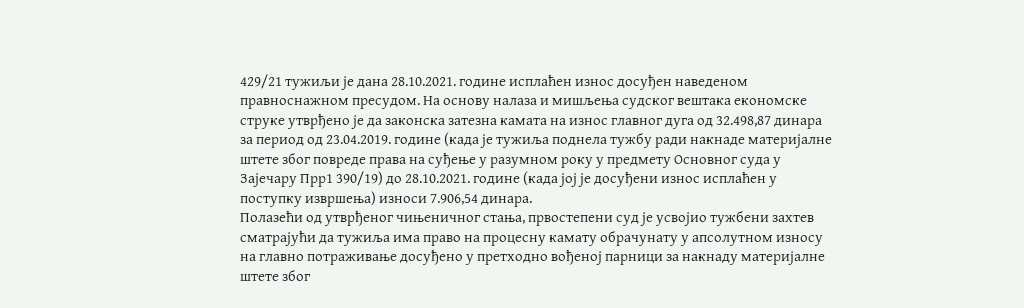429/21 тужиљи је дана 28.10.2021. године исплаћен износ досуђен наведеном правноснажном пресудом. На основу налаза и мишљења судског вештака економске струке утврђено је да законска затезна камата на износ главног дуга од 32.498,87 динара за период од 23.04.2019. године (када је тужиља поднела тужбу ради накнаде материјалне штете због повреде права на суђење у разумном року у предмету Основног суда у Зајечару Прр1 390/19) до 28.10.2021. године (када јој је досуђени износ исплаћен у поступку извршења) износи 7.906,54 динара.
Полазећи од утврђеног чињеничног стања, првостепени суд је усвојио тужбени захтев сматрајући да тужиља има право на процесну камату обрачунату у апсолутном износу на главно потраживање досуђено у претходно вођеној парници за накнаду материјалне штете због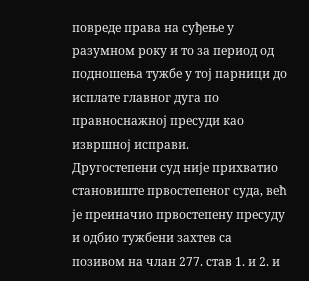повреде права на суђење у разумном року и то за период од подношења тужбе у тој парници до исплате главног дуга по правноснажној пресуди као извршној исправи.
Другостепени суд није прихватио становиште првостепеног суда, већ је преиначио првостепену пресуду и одбио тужбени захтев са позивом на члан 277. став 1. и 2. и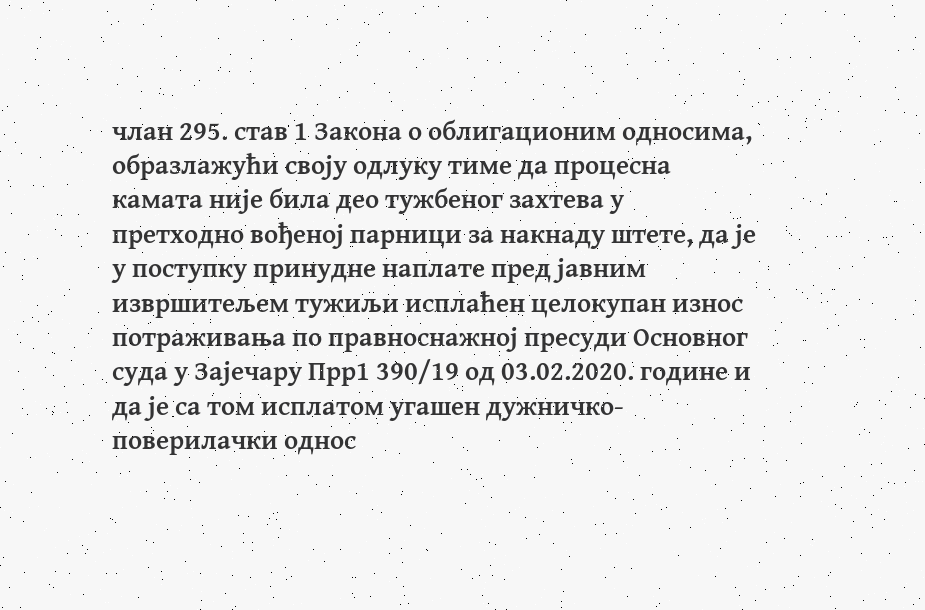члан 295. став 1 Закона о облигационим односима, образлажући своју одлуку тиме да процесна камата није била део тужбеног захтева у претходно вођеној парници за накнаду штете, да је у поступку принудне наплате пред јавним извршитељем тужиљи исплаћен целокупан износ потраживања по правноснажној пресуди Основног суда у Зајечару Прр1 390/19 од 03.02.2020. године и да је са том исплатом угашен дужничко-поверилачки однос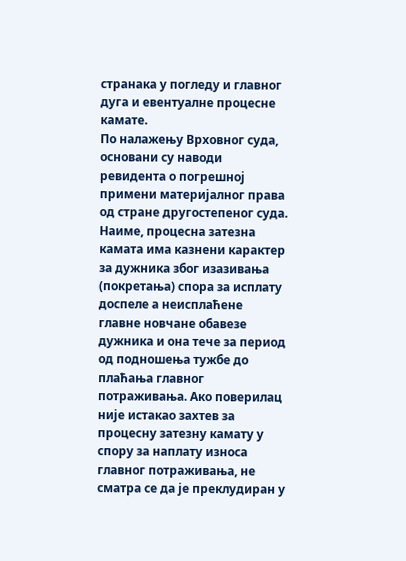странака у погледу и главног дуга и евентуалне процесне камате.
По налажењу Врховног суда, основани су наводи ревидента о погрешној примени материјалног права од стране другостепеног суда.
Наиме, процесна затезна камата има казнени карактер за дужника због изазивања (покретања) спора за исплату доспеле а неисплаћене главне новчане обавезе дужника и она тече за период од подношења тужбе до плаћања главног потраживања. Ако поверилац није истакао захтев за процесну затезну камату у спору за наплату износа главног потраживања, не сматра се да је преклудиран у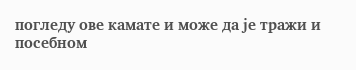погледу ове камате и може да је тражи и посебном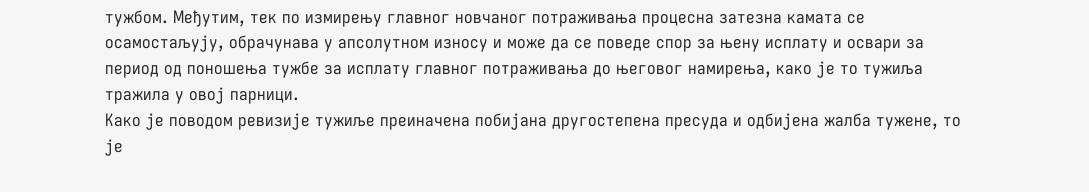тужбом. Међутим, тек по измирењу главног новчаног потраживања процесна затезна камата се осамостаљују, обрачунава у апсолутном износу и може да се поведе спор за њену исплату и освари за период од поношења тужбе за исплату главног потраживања до његовог намирења, како је то тужиља тражила у овој парници.
Како је поводом ревизије тужиље преиначена побијана другостепена пресуда и одбијена жалба тужене, то је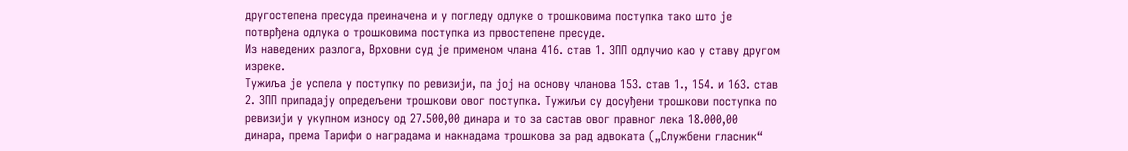другостепена пресуда преиначена и у погледу одлуке о трошковима поступка тако што је потврђена одлука о трошковима поступка из првостепене пресуде.
Из наведених разлога, Врховни суд је применом члана 416. став 1. ЗПП одлучио као у ставу другом изреке.
Тужиља је успела у поступку по ревизији, па јој на основу чланова 153. став 1., 154. и 163. став 2. ЗПП припадају опредељени трошкови овог поступка. Тужиљи су досуђени трошкови поступка по ревизији у укупном износу од 27.500,00 динара и то за састав овог правног лека 18.000,00 динара, према Тарифи о наградама и накнадама трошкова за рад адвоката („Службени гласник“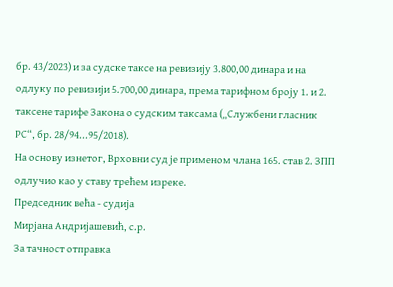бр. 43/2023) и за судске таксе на ревизију 3.800,00 динара и на одлуку по ревизији 5.700,00 динара, према тарифном броју 1. и 2. таксене тарифе Закона о судским таксама („Службени гласник РС“, бр. 28/94...95/2018).
На основу изнетог, Врховни суд је применом члана 165. став 2. ЗПП одлучио као у ставу трећем изреке.
Председник већа - судија
Мирјана Андријашевић, с.р.
За тачност отправка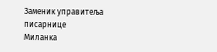Заменик управитеља писарнице
Миланка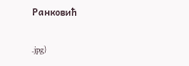Ранковић

.jpg)